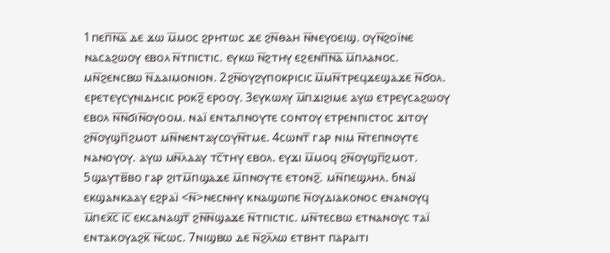1ⲡⲉⲡ̅ⲛ̅ⲁ̅ ⲇⲉ ϫⲱ ⲙ̅ⲙⲟⲥ ϩⲣⲏⲧⲱⲥ ϫⲉ ϩⲛ̅ⲑⲁⲏ ⲛ̅ⲛⲉⲩⲟⲉⲓϣ. ⲟⲩⲛ̅ϩⲟⲓ̈ⲛⲉ ⲛⲁⲥⲁϩⲱⲟⲩ ⲉⲃⲟⲗ ⲛ̅ⲧⲡⲓⲥⲧⲓⲥ. ⲉⲩⲕⲱ ⲛ̅ϩⲧⲏⲩ ⲉϩⲉⲛⲡ̅ⲛ̅ⲁ̅ ⲙ̅ⲡⲗⲁⲛⲟⲥ. ⲙⲛ̅ϩⲉⲛⲥⲃⲱ ⲛ̅ⲇⲁⲓⲙⲟⲛⲓⲟⲛ. 2ϩⲛ̅ⲟⲩϩⲩⲡⲟⲕⲣⲓⲥⲓⲥ ⲙ̅ⲙⲛ̅ⲧⲣⲉϥϫⲉϣⲁϫⲉ ⲛ̅ϭⲟⲗ. ⲉⲣⲉⲧⲉⲩⲥⲩⲛⲓⲇⲏⲥⲓⲥ ⲣⲟⲕϩ̅ ⲉⲣⲟⲟⲩ. 3ⲉⲩⲕⲱⲗⲩ ⲙ̅ⲡϫⲓϩⲓⲙⲉ ⲁⲩⲱ ⲉⲧⲣⲉⲩⲥⲁϩⲱⲟⲩ ⲉⲃⲟⲗ ⲛ̅ⲛ̅ϭⲓⲛ̅ⲟⲩⲟⲟⲙ. ⲛⲁⲓ̈ ⲉⲛⲧⲁⲡⲛⲟⲩⲧⲉ ⲥⲟⲛⲧⲟⲩ ⲉⲧⲣⲉⲛⲡⲓⲥⲧⲟⲥ ϫⲓⲧⲟⲩ ϩⲛ̅ⲟⲩϣⲡ̅ϩⲙⲟⲧ ⲙⲛ̅ⲛⲉⲛⲧⲁⲩⲥⲟⲩⲛ̅ⲧⲙⲉ. 4ⲥⲱⲛⲧ̅ ⲅⲁⲣ ⲛⲓⲙ ⲛ̅ⲧⲉⲡⲛⲟⲩⲧⲉ ⲛⲁⲛⲟⲩⲟⲩ. ⲁⲩⲱ ⲙⲛ̅ⲗⲁⲁⲩ ⲧⲥ̅ⲧⲏⲩ ⲉⲃⲟⲗ. ⲉⲩϫⲓ ⲙ̅ⲙⲟϥ ϩⲛ̅ⲟⲩϣⲡ̅ϩⲙⲟⲧ. 5ϣⲁⲩⲧⲃ̅ⲃⲟ ⲅⲁⲣ ϩⲓⲧⲙ̅ⲡϣⲁϫⲉ ⲙ̅ⲡⲛⲟⲩⲧⲉ ⲉⲧⲟⲛϩ̅. ⲙⲛ̅ⲡⲉϣⲗⲏⲗ. 6ⲛⲁⲓ̈ ⲉⲕϣⲁⲛⲕⲁⲁⲩ ⲉϩⲣⲁⲓ̈ <ⲛ̅>ⲛⲉⲥⲛⲏⲩ ⲕⲛⲁϣⲱⲡⲉ ⲛ̅ⲟⲩⲇⲓⲁⲕⲟⲛⲟⲥ ⲉⲛⲁⲛⲟⲩϥ ⲙ̅ⲡⲉⲭ̅ⲥ̅ ⲓ̅ⲥ̅ ⲉⲕⲥⲁⲛⲁϣⲧ̅ ϩⲛ̅ⲛ̅ϣⲁϫⲉ ⲛ̅ⲧⲡⲓⲥⲧⲓⲥ. ⲙⲛ̅ⲧⲉⲥⲃⲱ ⲉⲧⲛⲁⲛⲟⲩⲥ ⲧⲁⲓ̈ ⲉⲛⲧⲁⲕⲟⲩⲁϩⲕ̅ ⲛ̅ⲥⲱⲥ. 7ⲛⲓϣⲃⲱ ⲇⲉ ⲛ̅ϩⲗ̅ⲗⲱ ⲉⲧⲃⲏⲧ ⲡⲁⲣⲁⲓⲧⲓ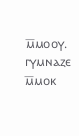ⲙ̅ⲙⲟⲟⲩ. ⲅⲩⲙⲛⲁⲍⲉ ⲙ̅ⲙⲟⲕ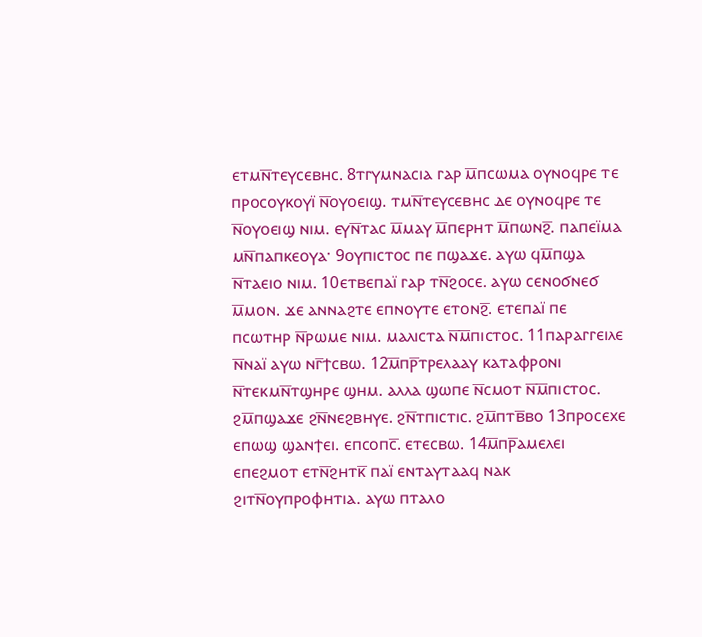ⲉⲧⲙⲛ̅ⲧⲉⲩⲥⲉⲃⲏⲥ. 8ⲧⲅⲩⲙⲛⲁⲥⲓⲁ ⲅⲁⲣ ⲙ̅ⲡⲥⲱⲙⲁ ⲟⲩⲛⲟϥⲣⲉ ⲧⲉ ⲡⲣⲟⲥⲟⲩⲕⲟⲩⲓ̈ ⲛ̅ⲟⲩⲟⲉⲓϣ. ⲧⲙⲛ̅ⲧⲉⲩⲥⲉⲃⲏⲥ ⲇⲉ ⲟⲩⲛⲟϥⲣⲉ ⲧⲉ ⲛ̅ⲟⲩⲟⲉⲓϣ ⲛⲓⲙ. ⲉⲩⲛ̅ⲧⲁⲥ ⲙ̅ⲙⲁⲩ ⲙ̅ⲡⲉⲣⲏⲧ ⲙ̅ⲡⲱⲛϩ̅. ⲡⲁⲡⲉⲓ̈ⲙⲁ ⲙⲛ̅ⲡⲁⲡⲕⲉⲟⲩⲁ· 9ⲟⲩⲡⲓⲥⲧⲟⲥ ⲡⲉ ⲡϣⲁϫⲉ. ⲁⲩⲱ ϥⲙ̅ⲡϣⲁ ⲛ̅ⲧⲁⲉⲓⲟ ⲛⲓⲙ. 10ⲉⲧⲃⲉⲡⲁⲓ̈ ⲅⲁⲣ ⲧⲛ̅ϩⲟⲥⲉ. ⲁⲩⲱ ⲥⲉⲛⲟϭⲛⲉϭ ⲙ̅ⲙⲟⲛ. ϫⲉ ⲁⲛⲛⲁϩⲧⲉ ⲉⲡⲛⲟⲩⲧⲉ ⲉⲧⲟⲛϩ̅. ⲉⲧⲉⲡⲁⲓ̈ ⲡⲉ ⲡⲥⲱⲧⲏⲣ ⲛ̅ⲣⲱⲙⲉ ⲛⲓⲙ. ⲙⲁⲗⲓⲥⲧⲁ ⲛ̅ⲙ̅ⲡⲓⲥⲧⲟⲥ. 11ⲡⲁⲣⲁⲅⲅⲉⲓⲗⲉ ⲛ̅ⲛⲁⲓ̈ ⲁⲩⲱ ⲛⲅ̅ϯⲥⲃⲱ. 12ⲙ̅ⲡⲣ̅ⲧⲣⲉⲗⲁⲁⲩ ⲕⲁⲧⲁⲫⲣⲟⲛⲓ ⲛ̅ⲧⲉⲕⲙⲛ̅ⲧϣⲏⲣⲉ ϣⲏⲙ. ⲁⲗⲗⲁ ϣⲱⲡⲉ ⲛ̅ⲥⲙⲟⲧ ⲛ̅ⲙ̅ⲡⲓⲥⲧⲟⲥ. ϩⲙ̅ⲡϣⲁϫⲉ ϩⲛ̅ⲛⲉϩⲃⲏⲩⲉ. ϩⲛ̅ⲧⲡⲓⲥⲧⲓⲥ. ϩⲙ̅ⲡⲧⲃ̅ⲃⲟ 13ⲡⲣⲟⲥⲉⲭⲉ ⲉⲡⲱϣ ϣⲁⲛϯⲉⲓ. ⲉⲡⲥⲟⲡⲥ̅. ⲉⲧⲉⲥⲃⲱ. 14ⲙ̅ⲡⲣ̅ⲁⲙⲉⲗⲉⲓ ⲉⲡⲉϩⲙⲟⲧ ⲉⲧⲛ̅ϩⲏⲧⲕ̅ ⲡⲁⲓ̈ ⲉⲛⲧⲁⲩⲧⲁⲁϥ ⲛⲁⲕ ϩⲓⲧⲛ̅ⲟⲩⲡⲣⲟⲫⲏⲧⲓⲁ. ⲁⲩⲱ ⲡⲧⲁⲗⲟ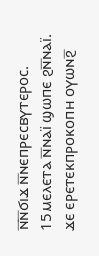ⲛ̅ⲛ̅ϭⲓϫ ⲛ̅ⲛⲉⲡⲣⲉⲥⲃⲩⲧⲉⲣⲟⲥ. 15ⲙⲉⲗⲉⲧⲁ ⲛ̅ⲛⲁⲓ̈ ϣⲱⲡⲉ ϩⲛ̅ⲛⲁⲓ̈. ϫⲉ ⲉⲣⲉⲧⲉⲕⲡⲣⲟⲕⲟⲡⲏ ⲟⲩⲱⲛϩ̅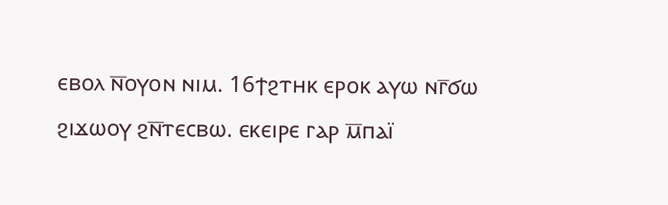ⲉⲃⲟⲗ ⲛ̅ⲟⲩⲟⲛ ⲛⲓⲙ. 16ϯϩⲧⲏⲕ ⲉⲣⲟⲕ ⲁⲩⲱ ⲛⲅ̅ϭⲱ ϩⲓϫⲱⲟⲩ ϩⲛ̅ⲧⲉⲥⲃⲱ. ⲉⲕⲉⲓⲣⲉ ⲅⲁⲣ ⲙ̅ⲡⲁⲓ̈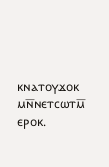ⲕⲛⲁⲧⲟⲩϫⲟⲕ ⲙⲛ̅ⲛⲉⲧⲥⲱⲧⲙ̅ ⲉⲣⲟⲕ.